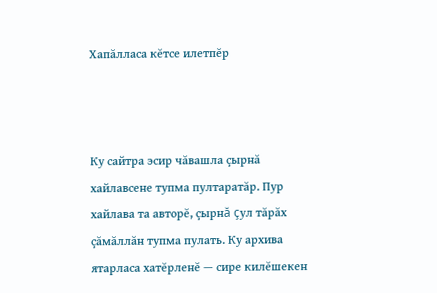Хапăлласа кĕтсе илетпĕр



Ку сайтра эсир чăвашла çырнă хайлавсене тупма пултаратăр. Пур хайлава та авторĕ, çырнă çул тăрăх çăмăллăн тупма пулать. Ку архива ятарласа хатĕрленĕ — сире килĕшекен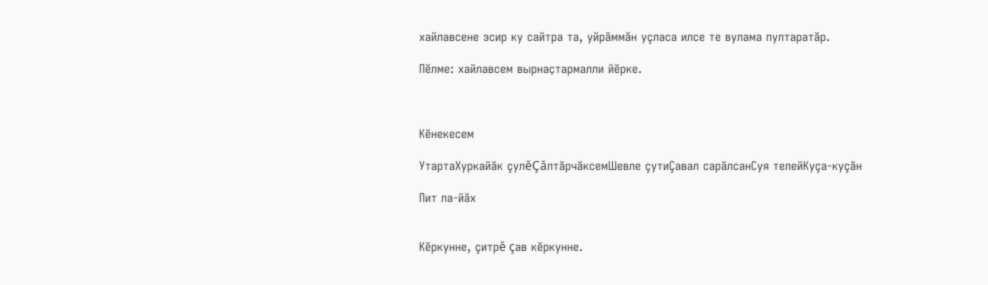хайлавсене эсир ку сайтра та, уйрăммăн уçласа илсе те вулама пултаратăр.

Пӗлме: хайлавсем вырнаҫтармалли йӗрке.



Кĕнекесем

УтартаХуркайăк çулĕÇăлтăрчăксемШевле çутиÇавал сарăлсанСуя телейКуçа-куçăн

Пит ла-йăх


Кĕркунне, çитрĕ çав кĕркунне.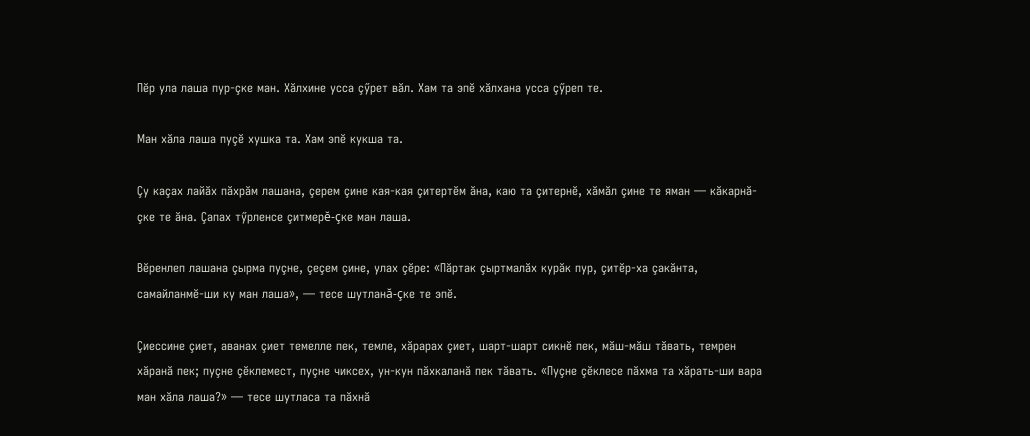Пĕр ула лаша пур-çке ман. Хăлхине усса çӳрет вăл. Хам та эпĕ хăлхана усса çӳреп те.

Ман хăла лаша пуçĕ хушка та. Хам эпĕ кукша та.

Çу каçах лайăх пăхрăм лашана, çерем çине кая-кая çитертĕм ăна, каю та çитернĕ, хăмăл çине те яман — кăкарнă-çке те ăна. Çапах тӳрленсе çитмерĕ-çке ман лаша.

Вĕренлеп лашана çырма пуçне, çеçем çине, улах çĕре: «Пăртак çыртмалăх курăк пур, çитĕр-ха çакăнта, самайланмĕ-ши ку ман лаша», — тесе шутланă-çке те эпĕ.

Çиессине çиет, аванах çиет темелле пек, темле, хăрарах çиет, шарт-шарт сикнĕ пек, мăш-мăш тăвать, темрен хăранă пек; пуçне çĕклемест, пуçне чиксех, ун-кун пăхкаланă пек тăвать. «Пуçне çĕклесе пăхма та хăрать-ши вара ман хăла лаша?» — тесе шутласа та пăхнă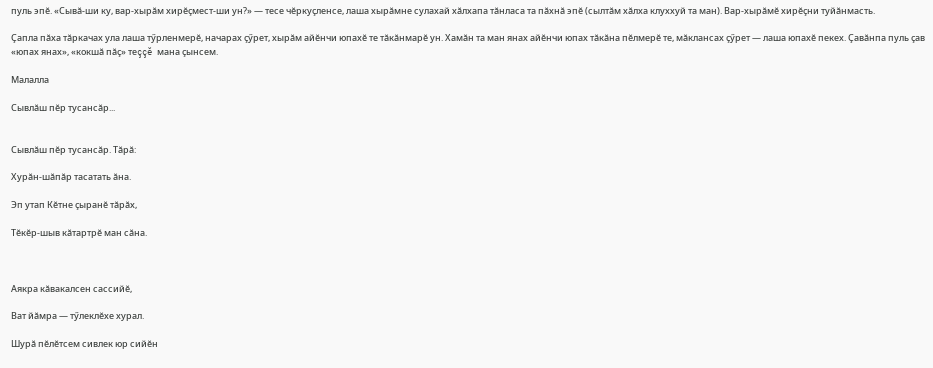пуль эпĕ. «Сывă-ши ку, вар-хырăм хирĕçмест-ши ун?» — тесе чĕркуçленсе, лаша хырăмне сулахай хăлхапа тăнласа та пăхнă эпĕ (сылтăм хăлха клуххуй та ман). Вар-хырăмĕ хирĕçни туйăнмасть.

Çапла пăха тăркачах ула лаша тӳрленмерĕ, начарах çӳрет, хырăм айĕнчи юпахĕ те тăкăнмарĕ ун. Хамăн та ман янах айĕнчи юпах тăкăна пĕлмерĕ те, мăклансах çӳрет — лаша юпахĕ пекех. Çавăнпа пуль çав «юпах янах», «кокшă пăç» теççĕ мана çынсем.

Малалла

Сывлăш пĕр тусансăр...


Сывлăш пĕр тусансăр. Тăрă:

Хурăн-шăпăр тасатать ăна.

Эп утап Кĕтне çыранĕ тăрăх,

Тĕкĕр-шыв кăтартрĕ ман сăна.



Аякра кăвакалсен сассийĕ,

Ват йăмра — тӳлеклĕхе хурал.

Шурă пĕлĕтсем сивлек юр сийĕн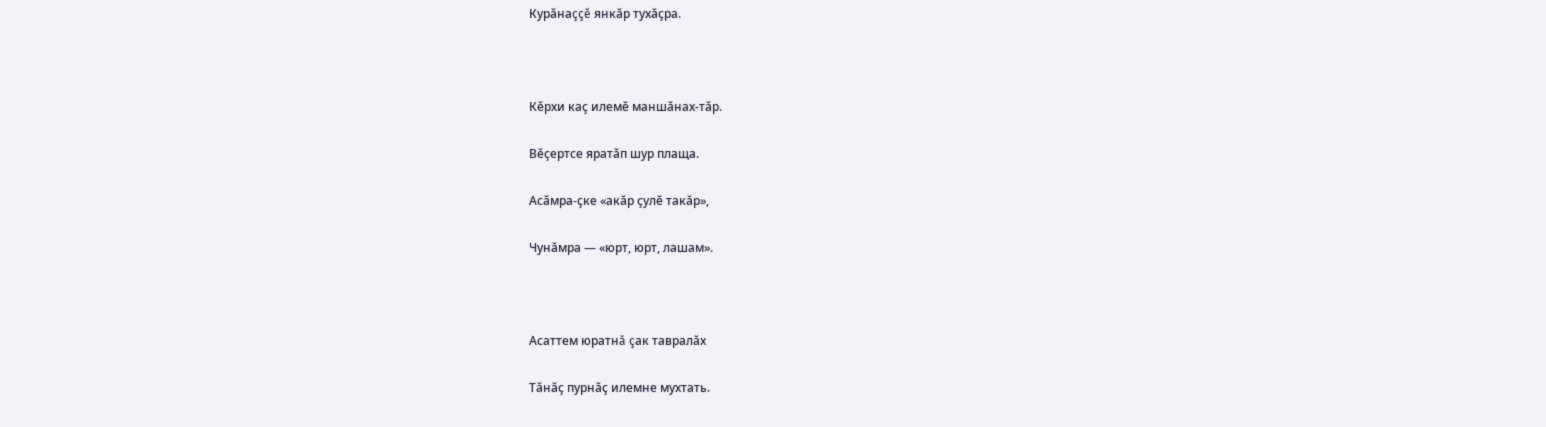Курăнаççĕ янкăр тухăçра.



Кĕрхи каç илемĕ маншăнах-тăр.

Вĕçертсе яратăп шур плаща.

Асăмра-çке «акăр çулĕ такăр»,

Чунăмра — «юрт, юрт, лашам».



Асаттем юратнă çак тавралăх

Тăнăç пурнăç илемне мухтать.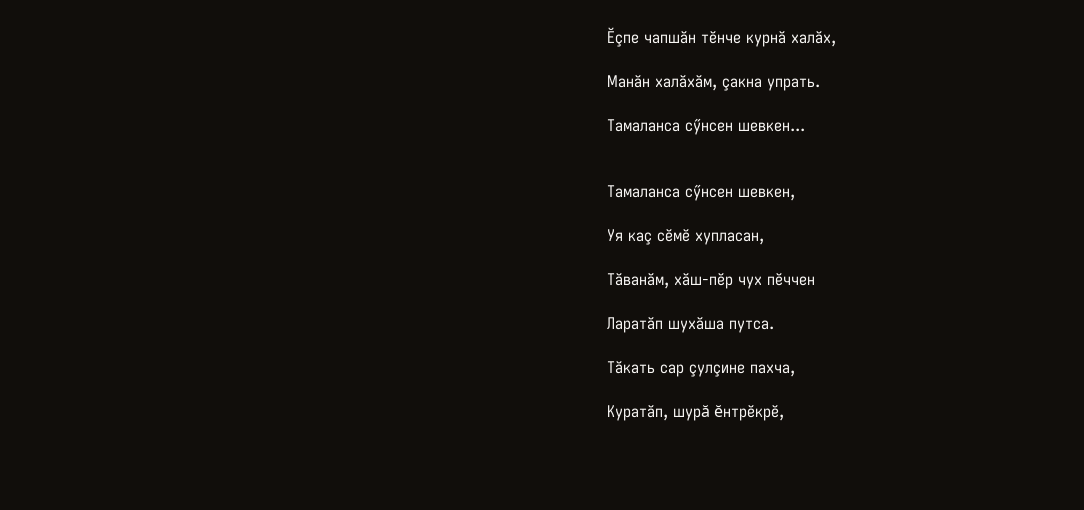Ĕçпе чапшăн тĕнче курнă халăх,

Манăн халăхăм, çакна упрать.

Тамаланса сӳнсен шевкен...


Тамаланса сӳнсен шевкен,

Уя каç сĕмĕ хупласан,

Тăванăм, хăш-пĕр чух пĕччен

Ларатăп шухăша путса.

Тăкать сар çулçине пахча,

Куратăп, шурă ĕнтрĕкрĕ,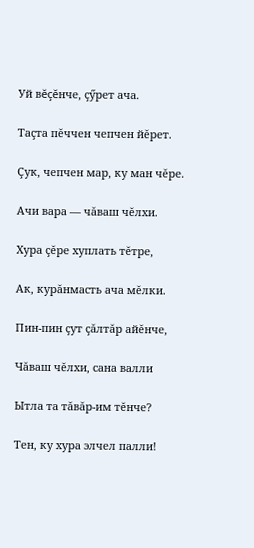Уй вĕçĕнче, çӳрет ача.

Таçта пĕччен чепчен йĕрет.

Çук, чепчен мар, ку ман чĕре.

Ачи вара — чăваш чĕлхи.

Хура çĕре хуплать тĕтре,

Ак, курăнмасть ача мĕлки.

Пин-пин çут çăлтăр айĕнче,

Чăваш чĕлхи, сана валли

Ытла та тăвăр-им тĕнче?

Тен, ку хура элчел палли!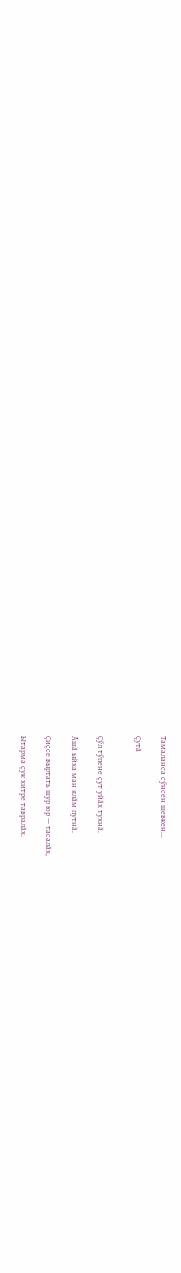Тамаланса сӳнсен шевкен...

Çутă


Çӳл тӳпене çут уйăх тухнă.

Ăшă ыйха ман ялăм путнă.

Çиçсе выртать шур юр — тасалăх,

Ытарма çук хитре тавралăх.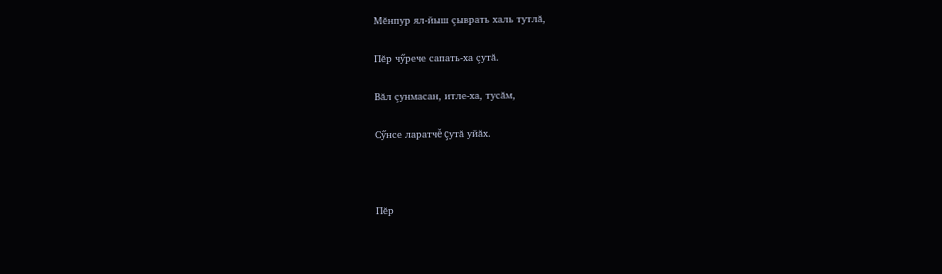Мĕнпур ял-йыш çыврать халь тутлă,

Пĕр чӳрече сапать-ха çутă.

Вăл çунмасан, итле-ха, тусăм,

Сӳнсе ларатчĕ çутă уйăх.



Пĕр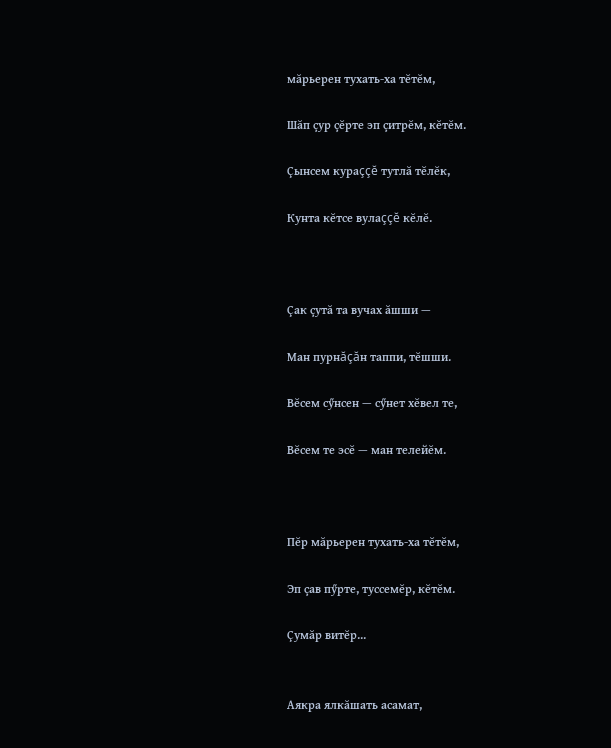мăрьерен тухать-ха тĕтĕм,

Шăп çур çĕрте эп çитрĕм, кĕтĕм.

Çынсем кураççĕ тутлă тĕлĕк,

Кунта кĕтсе вулаççĕ кĕлĕ.



Çак çутă та вучах ăшши —

Ман пурнăçăн таппи, тĕшши.

Вĕсем сӳнсен — сӳнет хĕвел те,

Вĕсем те эсĕ — ман телейĕм.



Пĕр мăрьерен тухать-ха тĕтĕм,

Эп çав пӳрте, туссемĕр, кĕтĕм.

Çумăр витĕр...


Аякра ялкăшать асамат,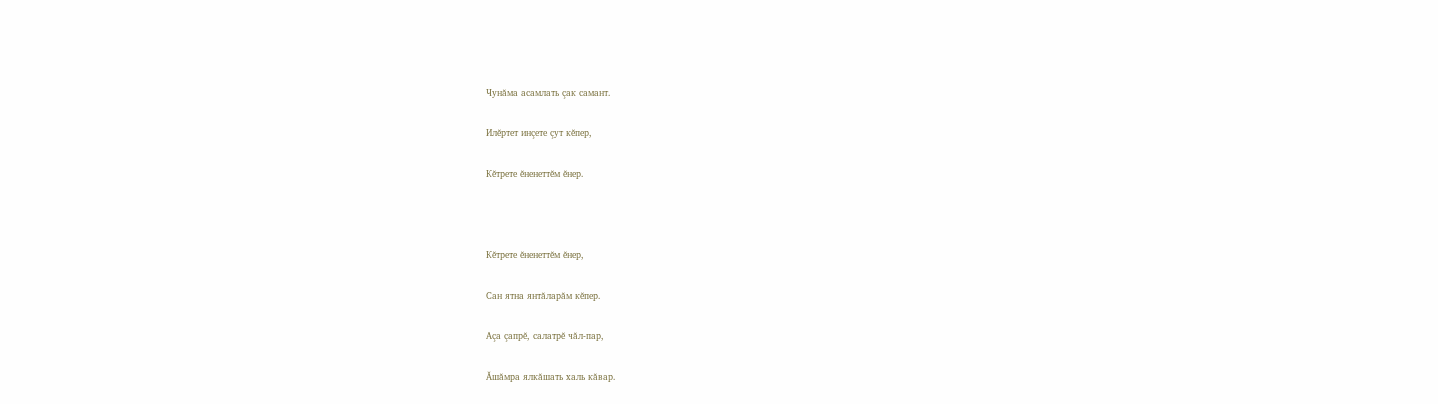Чунăма асамлать çак самант.

Илĕртет инçете çут кĕпер,

Кĕтрете ĕненеттĕм ĕнер.



Кĕтрете ĕненеттĕм ĕнер,

Сан ятна янтăларăм кĕпер.

Аçа çапрĕ, салатрĕ чăл-пар,

Ăшăмра ялкăшать халь кăвар.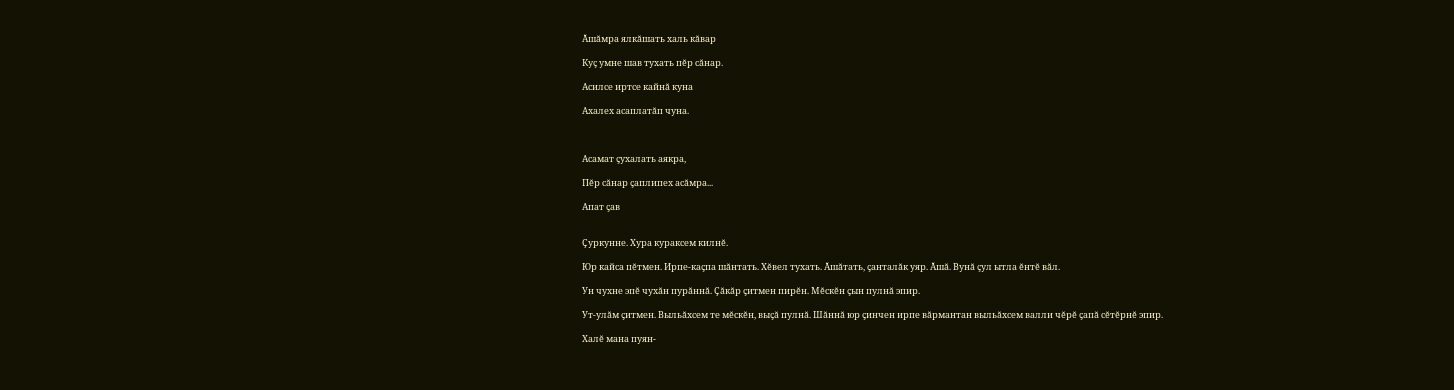Ăшăмра ялкăшать халь кăвар

Куç умне шав тухать пĕр сăнар.

Асилсе иртсе кайнă куна

Ахалех асаплатăп чуна.



Асамат çухалать аякра,

Пĕр сăнар çаплипех асăмра...

Апат çав


Çуркунне. Хура кураксем килнĕ.

Юр кайса пĕтмен. Ирпе-каçпа шăнтать. Хĕвел тухать. Ăшăтать, çанталăк уяр. Ăшă. Вунă çул ытла ĕнтĕ вăл.

Ун чухне эпĕ чухăн пурăннă. Çăкăр çитмен пирĕн. Мĕскĕн çын пулнă эпир.

Ут-улăм çитмен. Выльăхсем те мĕскĕн, выçă пулнă. Шăннă юр çинчен ирпе вăрмантан выльăхсем валли чĕрĕ çапă сĕтĕрнĕ эпир.

Халĕ мана пуян-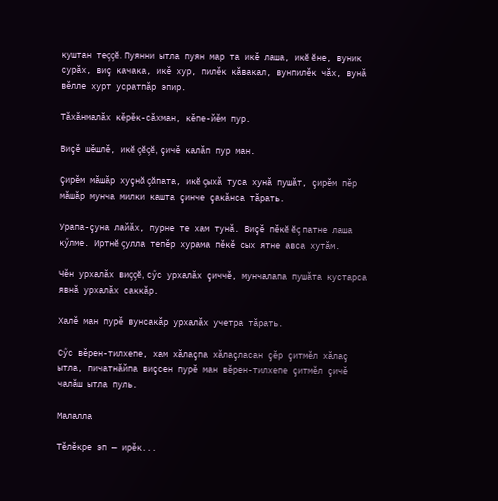куштан теççĕ. Пуянни ытла пуян мар та икĕ лаша, икĕ ĕне, вуник сурăх, виç качака, икĕ хур, пилĕк кăвакал, вунпилĕк чăх, вунă вĕлле хурт усратпăр эпир.

Тăхăнмалăх кĕрĕк-сăхман, кĕпе-йĕм пур.

Виçĕ шĕшлĕ, икĕ çĕçĕ, çичĕ калăп пур ман.

Çирĕм мăшăр хуçнă çăпата, икĕ çыхă туса хунă пушăт, çирĕм пĕр мăшăр мунча милки кашта çинче çакăнса тăрать.

Урапа-çуна лайăх, пурне те хам тунă. Виçĕ пĕкĕ ĕç патне лаша кӳлме. Иртнĕ çулла тепĕр хурама пĕкĕ сых ятне авса хутăм.

Чĕн урхалăх виççĕ, сӳс урхалăх çиччĕ, мунчалапа пушăта кустарса явнă урхалăх саккăр.

Халĕ ман пурĕ вунсакăр урхалăх учетра тăрать.

Сӳс вĕрен-тилхепе, хам хăлаçпа хăлаçласан çĕр çитмĕл хăлаç ытла, пичатнăйпа виçсен пурĕ ман вĕрен-тилхепе çитмĕл çичĕ чалăш ытла пуль.

Малалла

Тĕлĕкре эп — ирĕк...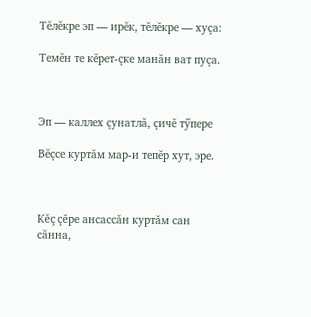Тĕлĕкре эп — ирĕк, тĕлĕкре — хуçа:

Темĕн те кĕрет-çке манăн ват пуçа.



Эп — каллех çунатлă, çичĕ тӳпере

Вĕçсе куртăм мар-и тепĕр хут, эре.



Кĕç çĕре ансассăн куртăм сан сăнна,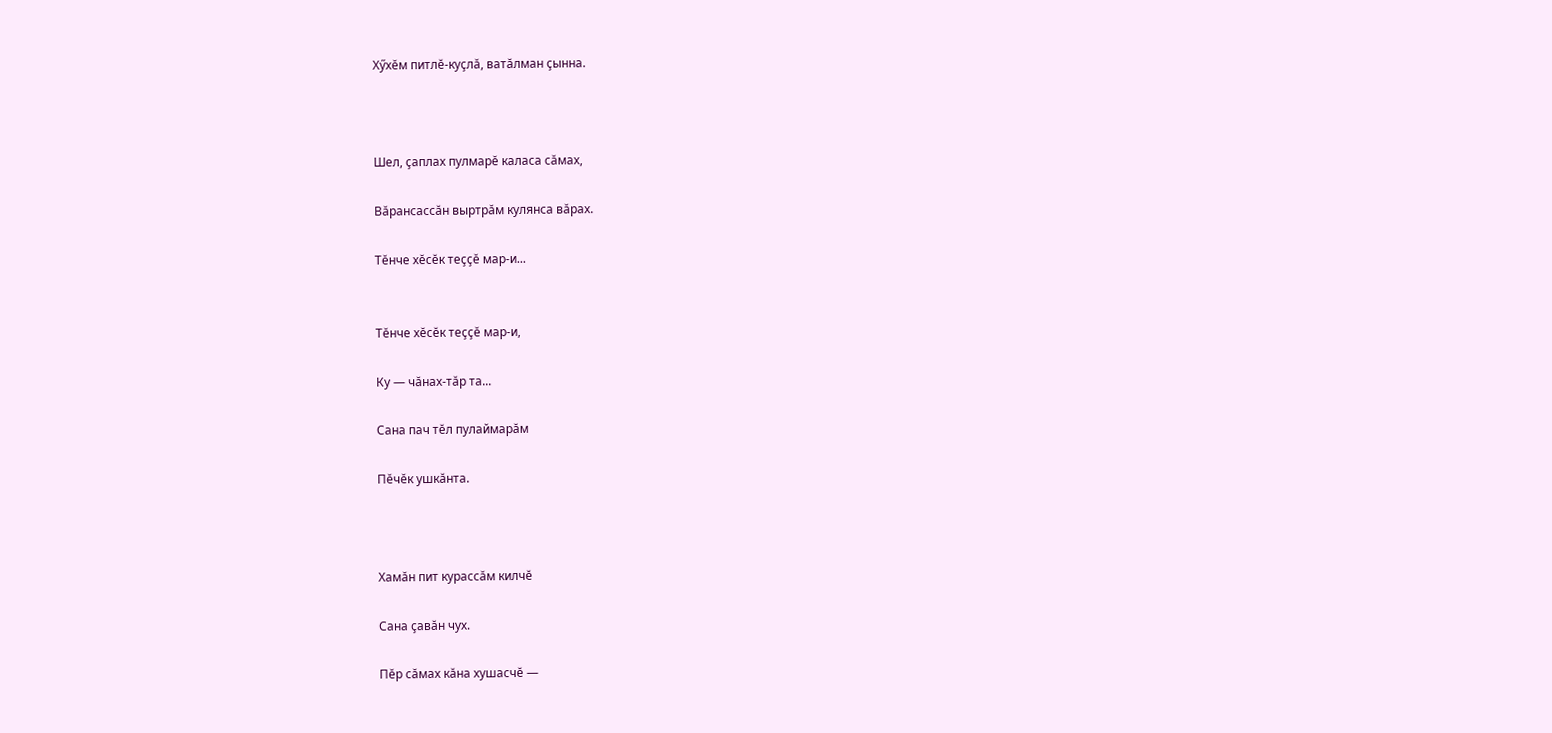Хӳхĕм питлĕ-куçлă, ватăлман çынна.



Шел, çаплах пулмарĕ каласа сăмах,

Вăрансассăн выртрăм кулянса вăрах.

Тĕнче хĕсĕк теççĕ мар-и...


Тĕнче хĕсĕк теççĕ мар-и,

Ку — чăнах-тăр та...

Сана пач тĕл пулаймарăм

Пĕчĕк ушкăнта.



Хамăн пит курассăм килчĕ

Сана çавăн чух.

Пĕр сăмах кăна хушасчĕ —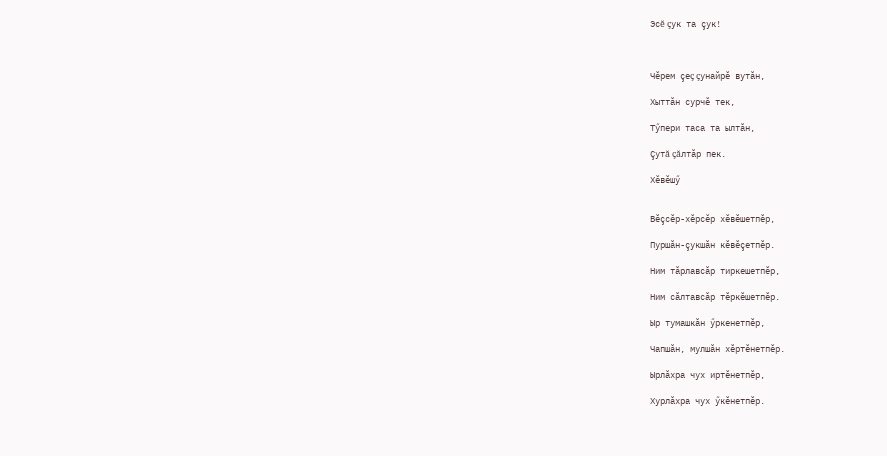Эсĕ çук та çук!



Чĕрем çеç çунайрĕ вутăн,

Хыттăн сурчĕ тек,

Тӳпери таса та ылтăн,

Çутă çăлтăр пек.

Хĕвĕшӳ


Вĕçсĕр-хĕрсĕр хĕвĕшетпĕр,

Пуршăн-çукшăн кĕвĕçетпĕр.

Ним тăрлавсăр тиркешетпĕр,

Ним сăлтавсăр тĕркĕшетпĕр.

Ыр тумашкăн ӳркенетпĕр,

Чапшăн, мулшăн хĕртĕнетпĕр.

Ырлăхра чух иртĕнетпĕр,

Хурлăхра чух ӳкĕнетпĕр.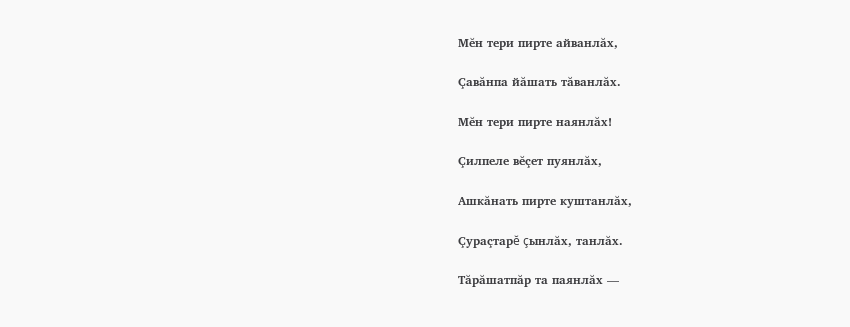Мĕн тери пирте айванлăх,

Çавăнпа йăшать тăванлăх.

Мĕн тери пирте наянлăх!

Çилпеле вĕçет пуянлăх,

Ашкăнать пирте куштанлăх,

Çураçтарĕ çынлăх, танлăх.

Тăрăшатпăр та паянлăх —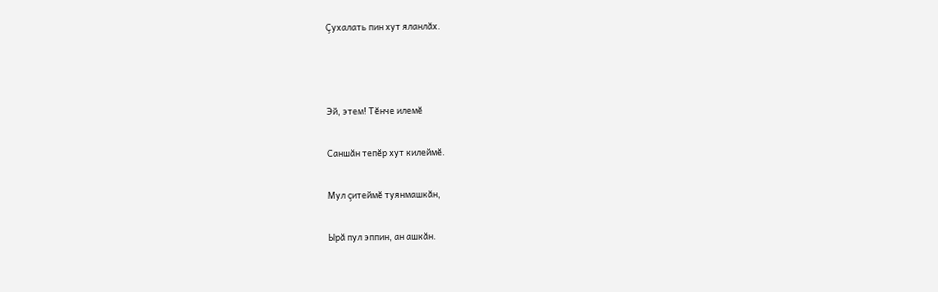Çухалать пин хут яланлăх.



Эй, этем! Тĕнче илемĕ

Саншăн тепĕр хут килеймĕ.

Мул çитеймĕ туянмашкăн,

Ырă пул эппин, ан ашкăн.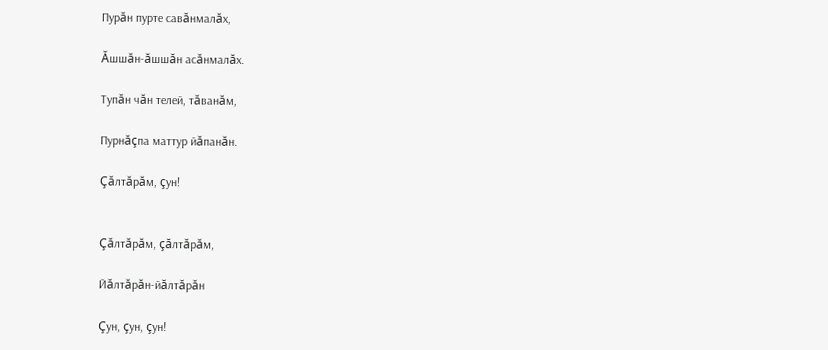Пурăн пурте савăнмалăх,

Ăшшăн-ăшшăн асăнмалăх.

Тупăн чăн телей, тăванăм,

Пурнăçпа маттур йăпанăн.

Çăлтăрăм, çун!


Çăлтăрăм, çăлтăрăм,

Йăлтăрăн-йăлтăрăн

Çун, çун, çун!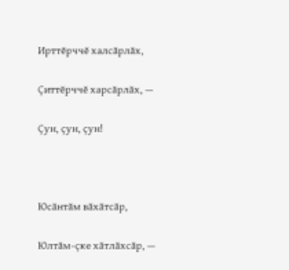Ирттĕрччĕ халсăрлăх,

Çиттĕрччĕ харсăрлăх, —

Çун, çун, çун!



Юсăнтăм вăхăтсăр,

Юлтăм-çке хăтлăхсăр, —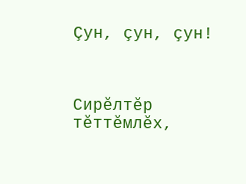Çун, çун, çун!



Сирĕлтĕр тĕттĕмлĕх,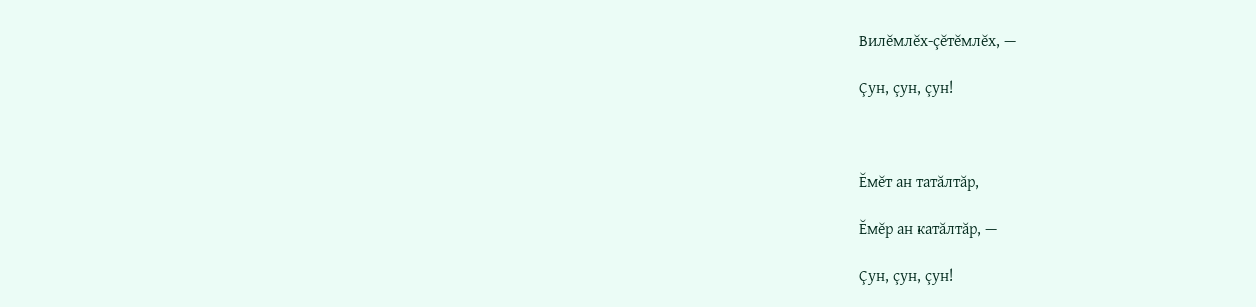Вилĕмлĕх-çĕтĕмлĕх, —

Çун, çун, çун!



Ĕмĕт ан татăлтăр,

Ĕмĕр ан катăлтăр, —

Çун, çун, çун!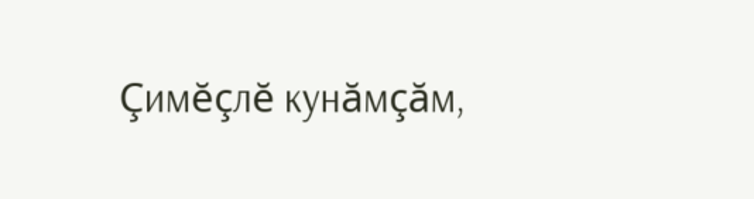Çимĕçлĕ кунăмçăм,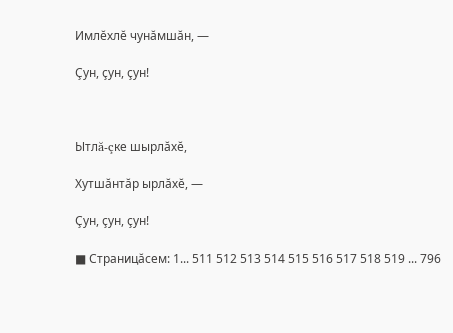Имлĕхлĕ чунăмшăн, —

Çун, çун, çун!



Ытлă-çке шырлăхĕ,

Хутшăнтăр ырлăхĕ, —

Çун, çун, çун!

■ Страницăсем: 1... 511 512 513 514 515 516 517 518 519 ... 796